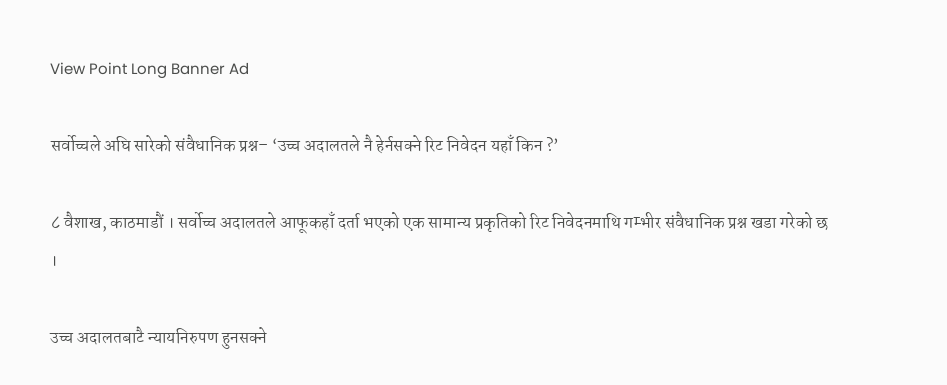View Point Long Banner Ad

सर्वोच्चले अघि सारेको संवैधानिक प्रश्न– ‘उच्च अदालतले नै हेर्नसक्ने रिट निवेदन यहाँ किन ?’

८ वैशाख, काठमाडौं । सर्वोच्च अदालतले आफूकहाँ दर्ता भएको एक सामान्य प्रकृतिको रिट निवेदनमाथि गम्भीर संवैधानिक प्रश्न खडा गरेको छ ।

उच्च अदालतबाटै न्यायनिरुपण हुनसक्ने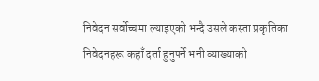निवेदन सर्वोच्चमा ल्याइएको भन्दै उसले कस्ता प्रकृतिका निवेदनहरू कहाँ दर्ता हुनुपर्ने भनी व्याख्याको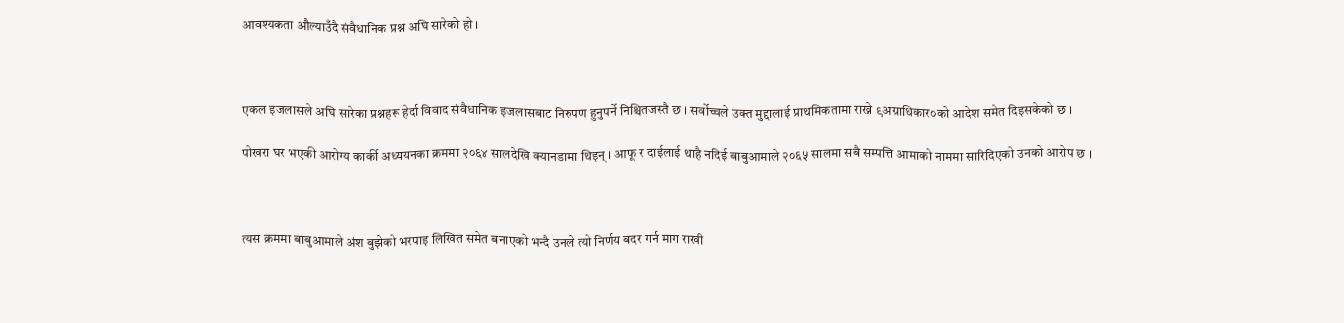आवश्यकता औल्याउँदै संवैधानिक प्रश्न अघि सारेको हो ।



एकल इजलासले अघि सारेका प्रश्नहरू हेर्दा विवाद संवैधानिक इजलासबाट निरुपण हुनुपर्ने निश्चितजस्तै छ । सर्वोच्चले उक्त मुद्दालाई प्राथमिकतामा राख्ने ९अग्राधिकार०को आदेश समेत दिइसकेको छ ।

पोखरा घर भएकी आरोग्य कार्की अध्ययनका क्रममा २०६४ सालदेखि क्यानडामा थिइन् । आफू र दाईलाई थाहै नदिई बाबुआमाले २०६५ सालमा सबै सम्पत्ति आमाको नाममा सारिदिएको उनको आरोप छ ।



त्यस क्रममा बाबुआमाले अंश बुझेको भरपाइ लिखित समेत बनाएको भन्दै उनले त्यो निर्णय बदर गर्न माग राखी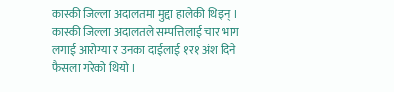कास्की जिल्ला अदालतमा मुद्दा हालेकी थिइन् । कास्की जिल्ला अदालतले सम्पत्तिलाई चार भाग लगाई आरोग्या र उनका दाईलाई १र१ अंश दिने फैसला गरेको थियो ।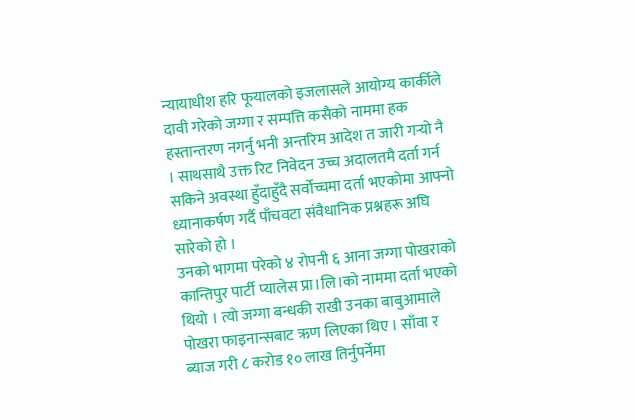न्यायाधीश हरि फूयालको इजलासले आयोग्य कार्कीले दावी गरेको जग्गा र सम्पत्ति कसैको नाममा हक हस्तान्तरण नगर्नु भनी अन्तरिम आदेश त जारी गर्‍यो नै । साथसाथै उक्त रिट निवेदन उच्च अदालतमै दर्ता गर्न सकिने अवस्था हुँदाहुँदै सर्वोच्चमा दर्ता भएकोमा आफ्नो ध्यानाकर्षण गर्दै पाँचवटा संवैधानिक प्रश्नहरू अघि सारेको हो ।
उनको भागमा परेको ४ रोपनी ६ आना जग्गा पोखराको कान्तिपुर पार्टी प्यालेस प्रा।लि।को नाममा दर्ता भएको थियो । त्यो जग्गा बन्धकी राखी उनका बाबुआमाले पोखरा फाइनान्सबाट ऋण लिएका थिए । साँवा र ब्याज गरी ८ करोड १० लाख तिर्नुपर्नेमा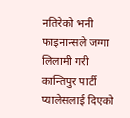नतिरेको भनी फाइनान्सले जग्गा लिलामी गरी कान्तिपुर पार्टी प्यालेसलाई दिएको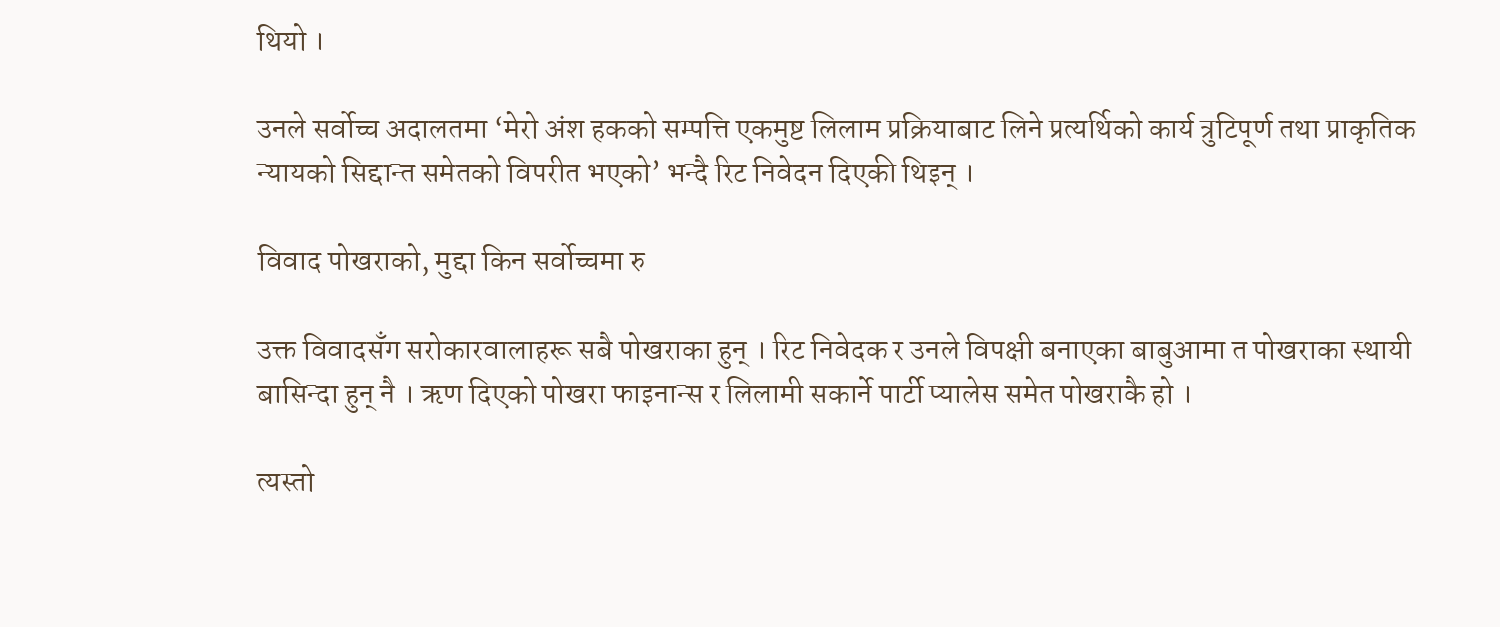थियो ।

उनले सर्वोच्च अदालतमा ‘मेरो अंश हकको सम्पत्ति एकमुष्ट लिलाम प्रक्रियाबाट लिने प्रत्यर्थिको कार्य त्रुटिपूर्ण तथा प्राकृतिक न्यायको सिद्दान्त समेतको विपरीत भएको’ भन्दै रिट निवेदन दिएकी थिइन् ।

विवाद पोखराको, मुद्दा किन सर्वोच्चमा रु

उक्त विवादसँग सरोकारवालाहरू सबै पोखराका हुन् । रिट निवेदक र उनले विपक्षी बनाएका बाबुआमा त पोखराका स्थायी बासिन्दा हुन् नै । ऋण दिएको पोखरा फाइनान्स र लिलामी सकार्ने पार्टी प्यालेस समेत पोखराकै हो ।

त्यस्तो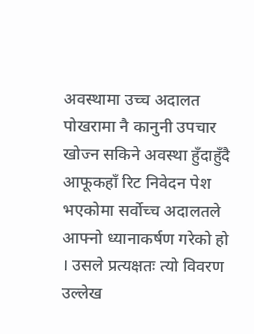अवस्थामा उच्च अदालत पोखरामा नै कानुनी उपचार खोज्न सकिने अवस्था हुँदाहुँदै आफूकहाँ रिट निवेदन पेश भएकोमा सर्वोच्च अदालतले आफ्नो ध्यानाकर्षण गरेको हो । उसले प्रत्यक्षतः त्यो विवरण उल्लेख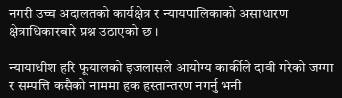नगरी उच्च अदालतको कार्यक्षेत्र र न्यायपालिकाको असाधारण क्षेत्राधिकारबारे प्रश्न उठाएको छ ।

न्यायाधीश हरि फूयालको इजलासले आयोग्य कार्कीले दावी गरेको जग्गा र सम्पत्ति कसैको नाममा हक हस्तान्तरण नगर्नु भनी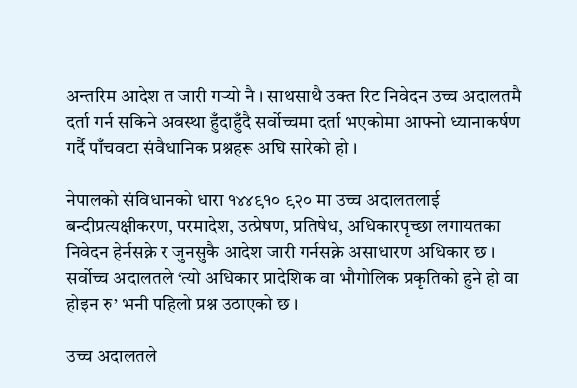अन्तरिम आदेश त जारी गर्‍यो नै । साथसाथै उक्त रिट निवेदन उच्च अदालतमै दर्ता गर्न सकिने अवस्था हुँदाहुँदै सर्वोच्चमा दर्ता भएकोमा आफ्नो ध्यानाकर्षण गर्दै पाँचवटा संवैधानिक प्रश्नहरू अघि सारेको हो ।

नेपालको संविधानको धारा १४४९१० ९२० मा उच्च अदालतलाई बन्दीप्रत्यक्षीकरण, परमादेश, उत्प्रेषण, प्रतिषेध, अधिकारपृच्छा लगायतका निवेदन हेर्नसक्ने र जुनसुकै आदेश जारी गर्नसक्ने असाधारण अधिकार छ । सर्वोच्च अदालतले ‘त्यो अधिकार प्रादेशिक वा भौगोलिक प्रकृतिको हुने हो वा होइन रु’ भनी पहिलो प्रश्न उठाएको छ ।

उच्च अदालतले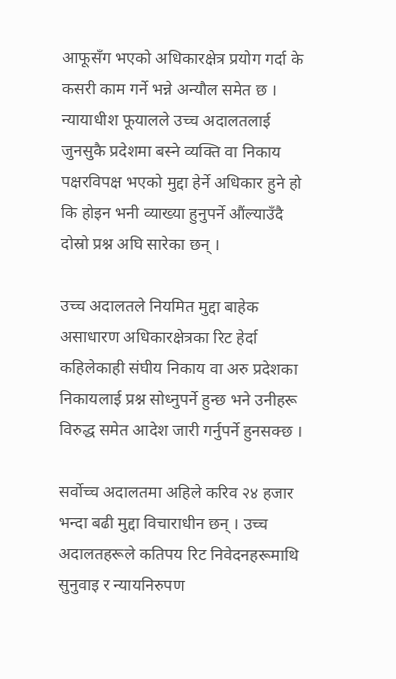आफूसँग भएको अधिकारक्षेत्र प्रयोग गर्दा के कसरी काम गर्ने भन्ने अन्यौल समेत छ । न्यायाधीश फूयालले उच्च अदालतलाई जुनसुकै प्रदेशमा बस्ने व्यक्ति वा निकाय पक्षरविपक्ष भएको मुद्दा हेर्ने अधिकार हुने हो कि होइन भनी व्याख्या हुनुपर्ने औंल्याउँदै दोस्रो प्रश्न अघि सारेका छन् ।

उच्च अदालतले नियमित मुद्दा बाहेक असाधारण अधिकारक्षेत्रका रिट हेर्दा कहिलेकाही संघीय निकाय वा अरु प्रदेशका निकायलाई प्रश्न सोध्नुपर्ने हुन्छ भने उनीहरू विरुद्ध समेत आदेश जारी गर्नुपर्ने हुनसक्छ ।

सर्वोच्च अदालतमा अहिले करिव २४ हजार भन्दा बढी मुद्दा विचाराधीन छन् । उच्च अदालतहरूले कतिपय रिट निवेदनहरूमाथि सुनुवाइ र न्यायनिरुपण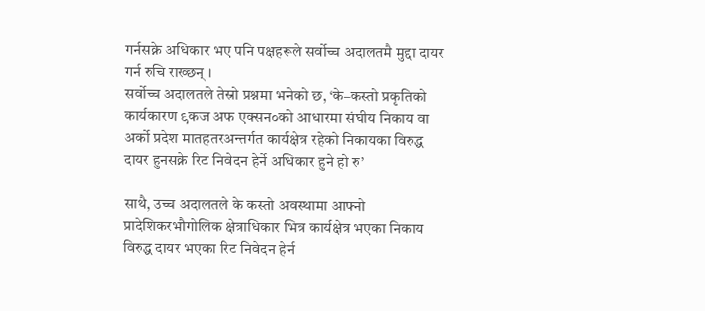गर्नसक्ने अधिकार भए पनि पक्षहरूले सर्वोच्च अदालतमै मुद्दा दायर गर्न रुचि राख्छन् ।
सर्वोच्च अदालतले तेस्रो प्रश्नमा भनेको छ, ‘के–कस्तो प्रकृतिको कार्यकारण ९कज अफ एक्सन०को आधारमा संघीय निकाय वा अर्को प्रदेश मातहतरअन्तर्गत कार्यक्षेत्र रहेको निकायका विरुद्ध दायर हुनसक्ने रिट निवेदन हेर्ने अधिकार हुने हो रु’

साथै, उच्च अदालतले के कस्तो अवस्थामा आफ्नो प्रादेशिकरभौगोलिक क्षेत्राधिकार भित्र कार्यक्षेत्र भएका निकाय विरुद्ध दायर भएका रिट निवेदन हेर्न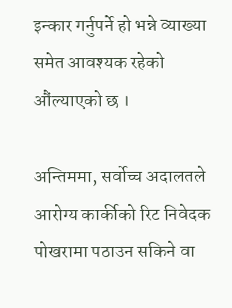इन्कार गर्नुपर्ने हो भन्ने व्याख्या समेत आवश्यक रहेको औंल्याएको छ ।

अन्तिममा, सर्वोच्च अदालतले आरोग्य कार्कीको रिट निवेदक पोखरामा पठाउन सकिने वा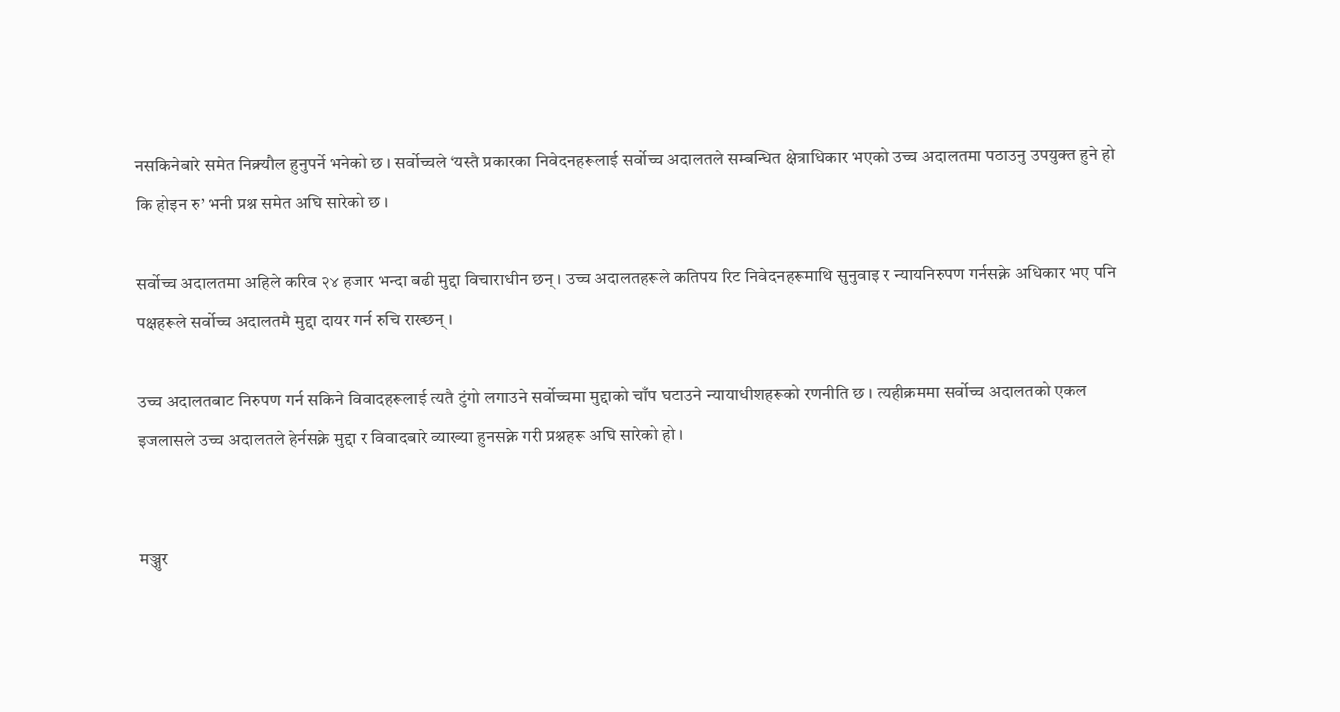नसकिनेबारे समेत निक्र्यौल हुनुपर्ने भनेको छ । सर्वोच्चले ‘यस्तै प्रकारका निवेदनहरूलाई सर्वोच्च अदालतले सम्बन्धित क्षेत्राधिकार भएको उच्च अदालतमा पठाउनु उपयुक्त हुने हो कि होइन रु’ भनी प्रश्न समेत अघि सारेको छ ।

सर्वोच्च अदालतमा अहिले करिव २४ हजार भन्दा बढी मुद्दा विचाराधीन छन् । उच्च अदालतहरूले कतिपय रिट निवेदनहरूमाथि सुनुवाइ र न्यायनिरुपण गर्नसक्ने अधिकार भए पनि पक्षहरूले सर्वोच्च अदालतमै मुद्दा दायर गर्न रुचि राख्छन् ।

उच्च अदालतबाट निरुपण गर्न सकिने विवादहरूलाई त्यतै टुंगो लगाउने सर्वोच्चमा मुद्दाको चाँप घटाउने न्यायाधीशहरूको रणनीति छ । त्यहीक्रममा सर्वोच्च अदालतको एकल इजलासले उच्च अदालतले हेर्नसक्ने मुद्दा र विवादबारे व्याख्या हुनसक्ने गरी प्रश्नहरू अघि सारेको हो ।


मञ्जुर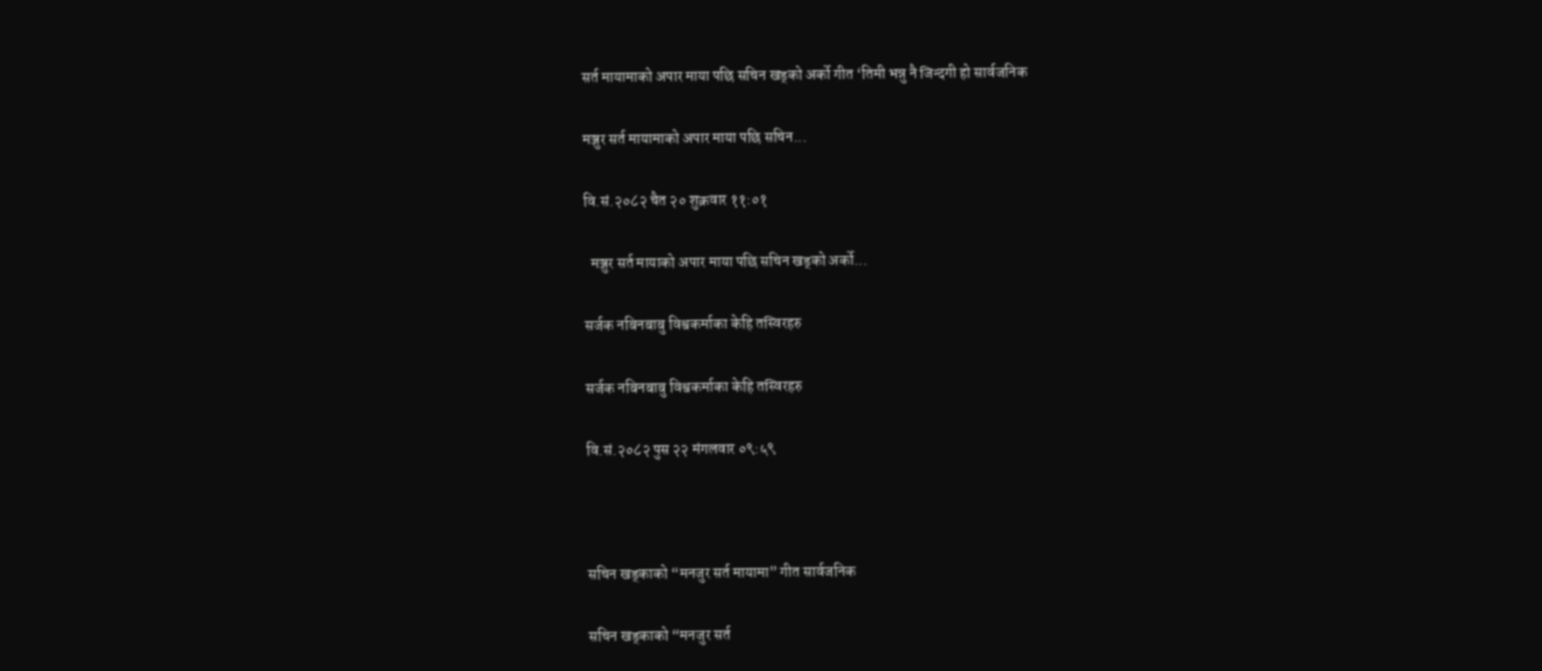सर्त मायामाको अपार माया पछि सचिन खड्को अर्को गीत ‘तिमी भन्नु नै जिन्दगी हो सार्वजनिक

मञ्जुर सर्त मायामाको अपार माया पछि सचिन...

वि.सं.२०८२ चैत २० शुक्रवार ११:०१

  मञ्जुर सर्त मायाको अपार माया पछि सचिन खड्को अर्को...

सर्जक नबिनबाबु विश्वकर्माका केहि तस्विरहरु

सर्जक नबिनबाबु विश्वकर्माका केहि तस्विरहरु

वि.सं.२०८२ पुस २२ मंगलवार ०९:५९



सचिन खड्काको “मनजुर सर्त मायामा” गीत सार्वजनिक

सचिन खड्काको “मनजुर सर्त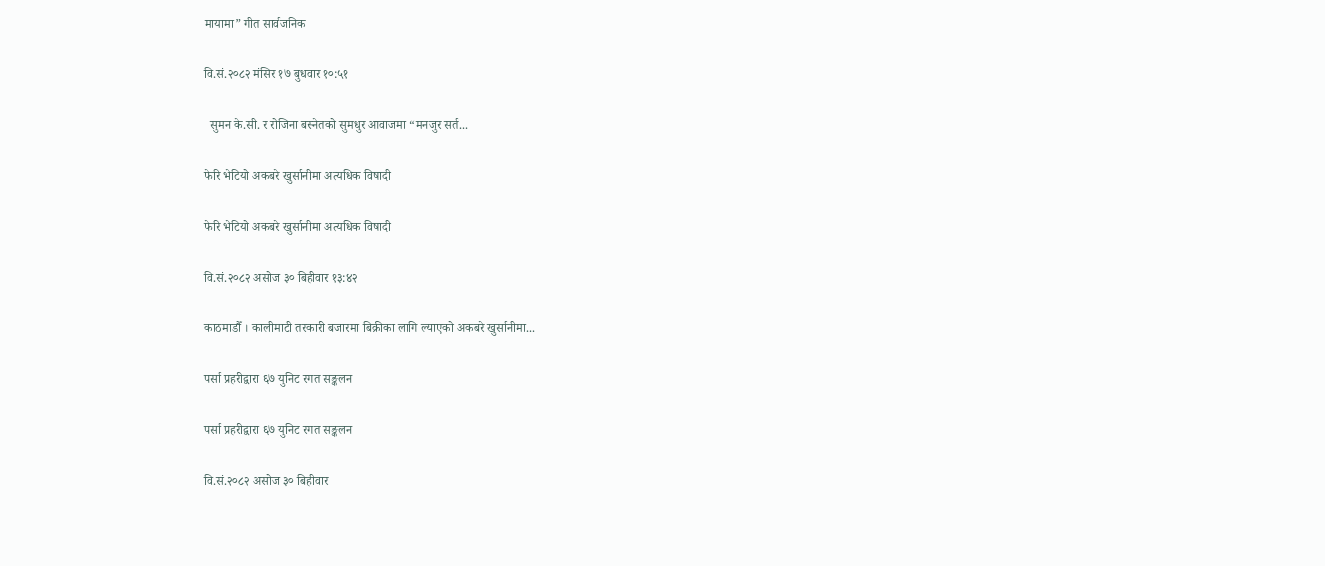मायामा” गीत सार्वजनिक

वि.सं.२०८२ मंसिर १७ बुधवार १०:५१

  सुमन के.सी. र रोजिना बस्नेतको सुमधुर आवाजमा “मनजुर सर्त...

फेरि भेटियो अकबरे खुर्सानीमा अत्यधिक विषादी

फेरि भेटियो अकबरे खुर्सानीमा अत्यधिक विषादी

वि.सं.२०८२ असोज ३० बिहीवार १३:४२

काठमाडौँ । कालीमाटी तरकारी बजारमा बिक्रीका लागि ल्याएको अकबरे खुर्सानीमा...

पर्सा प्रहरीद्वारा ६७ युनिट रगत सङ्कलन

पर्सा प्रहरीद्वारा ६७ युनिट रगत सङ्कलन

वि.सं.२०८२ असोज ३० बिहीवार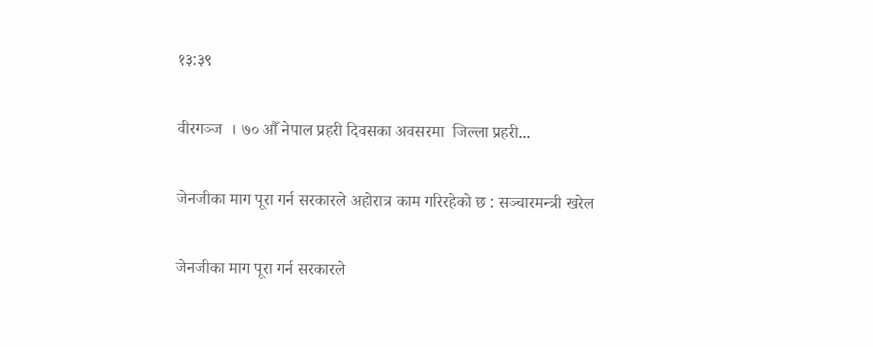१३:३९

वीरगञ्ज  । ७० औँ नेपाल प्रहरी दिवसका अवसरमा  जिल्ला प्रहरी...

जेनजीका माग पूरा गर्न सरकारले अहोरात्र काम गरिरहेको छ : सञ्चारमन्त्री खरेल

जेनजीका माग पूरा गर्न सरकारले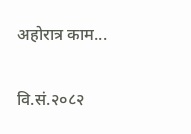अहोरात्र काम...

वि.सं.२०८२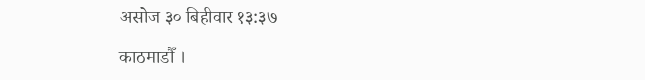असोज ३० बिहीवार १३:३७

काठमाडौँ ।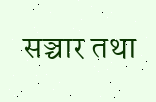सञ्चार तथा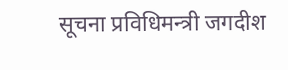सूचना प्रविधिमन्त्री जगदीश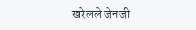खरेलले जेनजी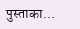पुस्ताका...